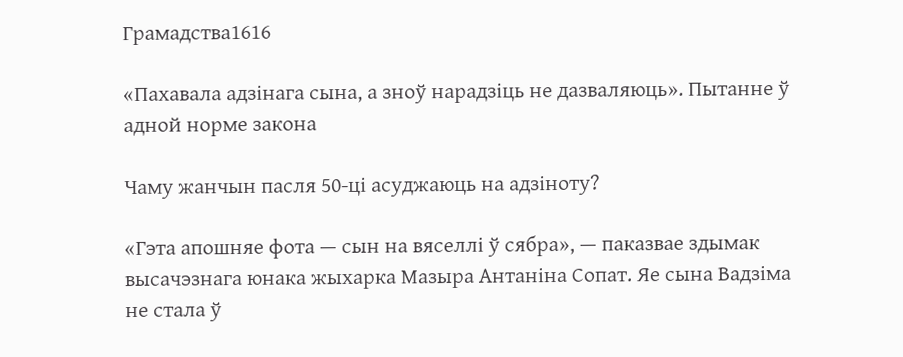Грамадства1616

«Пахавала адзінага сына, а зноў нарадзіць не дазваляюць». Пытанне ў адной норме закона

Чаму жанчын пасля 50-ці асуджаюць на адзіноту?

«Гэта апошняе фота — сын на вяселлі ў сябра», — паказвае здымак высачэзнага юнака жыхарка Мазыра Антаніна Сопат. Яе сына Вадзіма не стала ў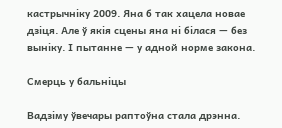кастрычніку 2009. Яна б так хацела новае дзіця. Але ў якія сцены яна ні білася — без выніку. І пытанне — у адной норме закона.

Смерць у бальніцы

Вадзіму ўвечары раптоўна стала дрэнна.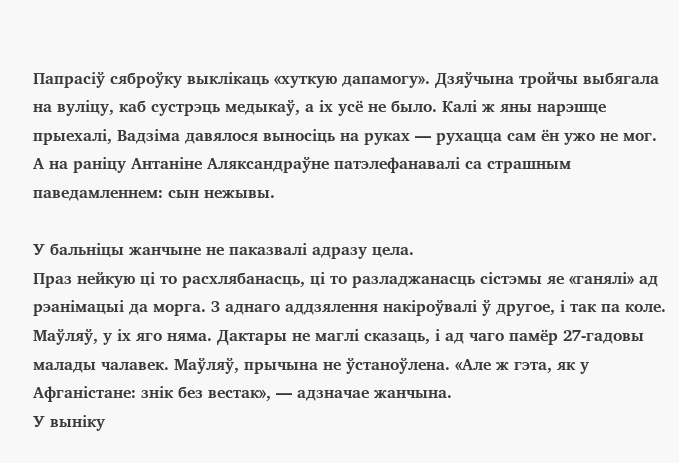Папрасіў сяброўку выклікаць «хуткую дапамогу». Дзяўчына тройчы выбягала на вуліцу, каб сустрэць медыкаў, а іх усё не было. Калі ж яны нарэшце прыехалі, Вадзіма давялося выносіць на руках — рухацца сам ён ужо не мог. А на раніцу Антаніне Аляксандраўне патэлефанавалі са страшным паведамленнем: сын нежывы.

У бальніцы жанчыне не паказвалі адразу цела.
Праз нейкую ці то расхлябанасць, ці то разладжанасць сістэмы яе «ганялі» ад рэанімацыі да морга. З аднаго аддзялення накіроўвалі ў другое, і так па коле. Маўляў, у іх яго няма. Дактары не маглі сказаць, і ад чаго памёр 27-гадовы малады чалавек. Маўляў, прычына не ўстаноўлена. «Але ж гэта, як у Афганістане: знік без вестак», — адзначае жанчына.
У выніку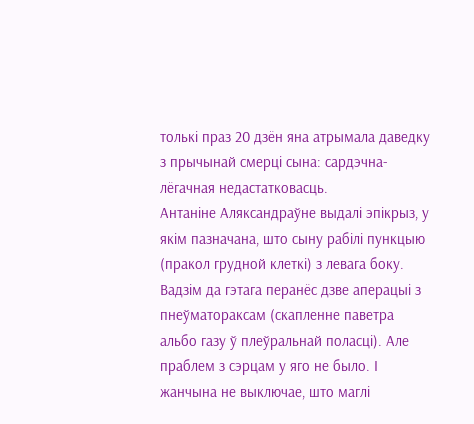толькі праз 20 дзён яна атрымала даведку з прычынай смерці сына: сардэчна-лёгачная недастатковасць.
Антаніне Аляксандраўне выдалі эпікрыз, у якім пазначана, што сыну рабілі пункцыю (пракол грудной клеткі) з левага боку. Вадзім да гэтага перанёс дзве аперацыі з пнеўматораксам (скапленне паветра альбо газу ў плеўральнай поласці). Але праблем з сэрцам у яго не было. І жанчына не выключае, што маглі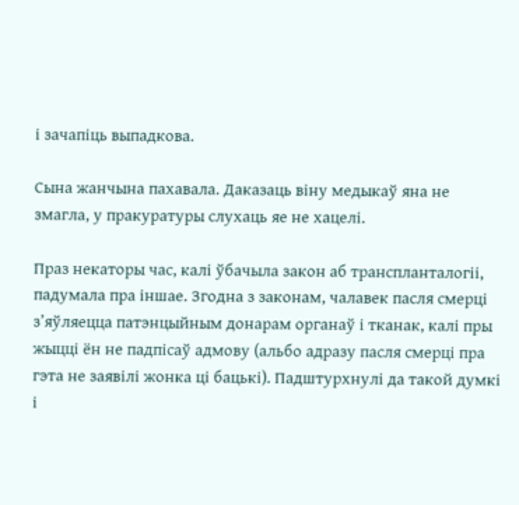і зачапіць выпадкова.

Сына жанчына пахавала. Даказаць віну медыкаў яна не змагла, у пракуратуры слухаць яе не хацелі.

Праз некаторы час, калі ўбачыла закон аб транспланталогіі, падумала пра іншае. Згодна з законам, чалавек пасля смерці з’яўляецца патэнцыйным донарам органаў і тканак, калі пры жыцці ён не падпісаў адмову (альбо адразу пасля смерці пра гэта не заявілі жонка ці бацькі). Падштурхнулі да такой думкі і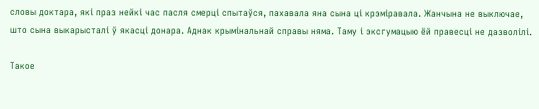словы доктара, які праз нейкі час пасля смерці спытаўся, пахавала яна сына ці крэміравала. Жанчына не выключае, што сына выкарысталі ў якасці донара. Аднак крымінальнай справы няма. Таму і эксгумацыю ёй правесці не дазволілі.

Такое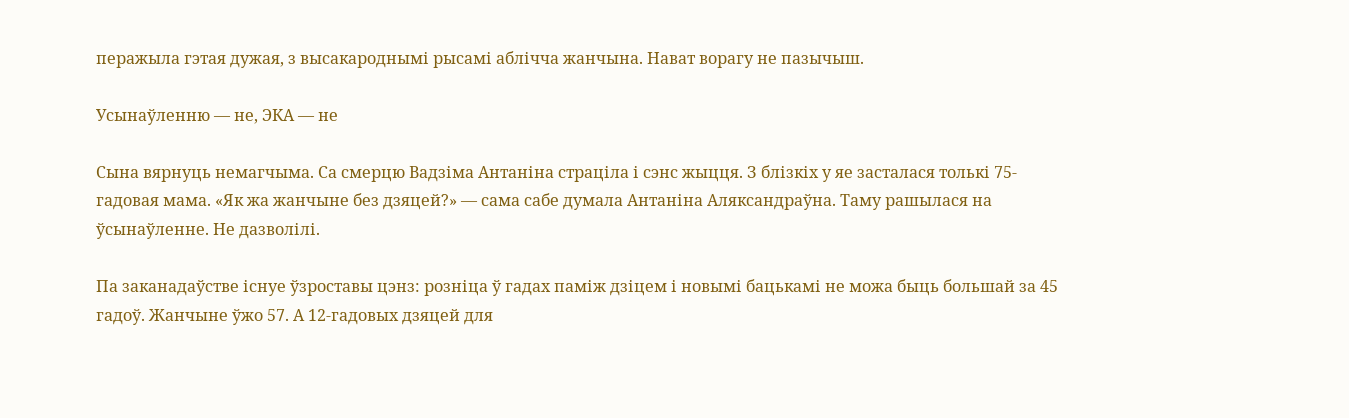перажыла гэтая дужая, з высакароднымі рысамі аблічча жанчына. Нават ворагу не пазычыш.

Усынаўленню — не, ЭКА — не

Сына вярнуць немагчыма. Са смерцю Вадзіма Антаніна страціла і сэнс жыцця. З блізкіх у яе засталася толькі 75-гадовая мама. «Як жа жанчыне без дзяцей?» — сама сабе думала Антаніна Аляксандраўна. Таму рашылася на ўсынаўленне. Не дазволілі.

Па заканадаўстве існуе ўзроставы цэнз: розніца ў гадах паміж дзіцем і новымі бацькамі не можа быць большай за 45 гадоў. Жанчыне ўжо 57. А 12-гадовых дзяцей для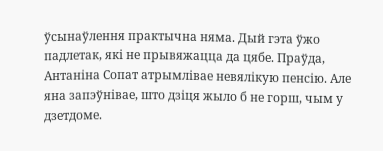ўсынаўлення практычна няма. Дый гэта ўжо падлетак, які не прывяжацца да цябе. Праўда, Антаніна Сопат атрымлівае невялікую пенсію. Але яна запэўнівае, што дзіця жыло б не горш, чым у дзетдоме.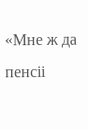«Мне ж да пенсіі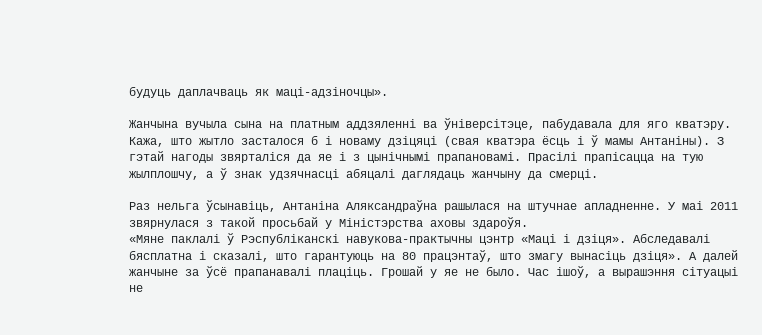будуць даплачваць як маці-адзіночцы».

Жанчына вучыла сына на платным аддзяленні ва ўніверсітэце, пабудавала для яго кватэру. Кажа, што жытло засталося б і новаму дзіцяці (свая кватэра ёсць і ў мамы Антаніны). З гэтай нагоды звярталіся да яе і з цынічнымі прапановамі. Прасілі прапісацца на тую жылплошчу, а ў знак удзячнасці абяцалі даглядаць жанчыну да смерці.

Раз нельга ўсынавіць, Антаніна Аляксандраўна рашылася на штучнае апладненне. У маі 2011 звярнулася з такой просьбай у Міністэрства аховы здароўя.
«Мяне паклалі ў Рэспубліканскі навукова-практычны цэнтр «Маці і дзіця». Абследавалі бясплатна і сказалі, што гарантуюць на 80 працэнтаў, што змагу вынасіць дзіця». А далей жанчыне за ўсё прапанавалі плаціць. Грошай у яе не было. Час ішоў, а вырашэння сітуацыі не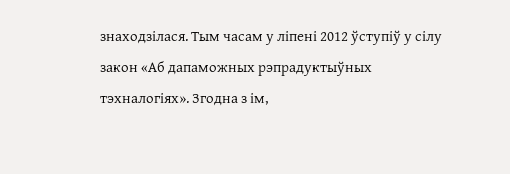знаходзілася. Тым часам у ліпені 2012 ўступіў у сілу закон «Аб дапаможных рэпрадуктыўных тэхналогіях». Згодна з ім,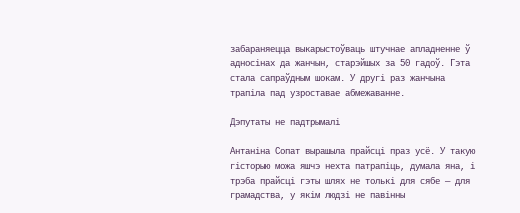забараняецца выкарыстоўваць штучнае апладненне ў адносінах да жанчын, старэйшых за 50 гадоў. Гэта стала сапраўдным шокам. У другі раз жанчына трапіла пад узроставае абмежаванне.

Дэпутаты не падтрымалі

Антаніна Сопат вырашыла прайсці праз усё. У такую гісторыю можа яшчэ нехта патрапіць, думала яна, і трэба прайсці гэты шлях не толькі для сябе — для грамадства, у якім людзі не павінны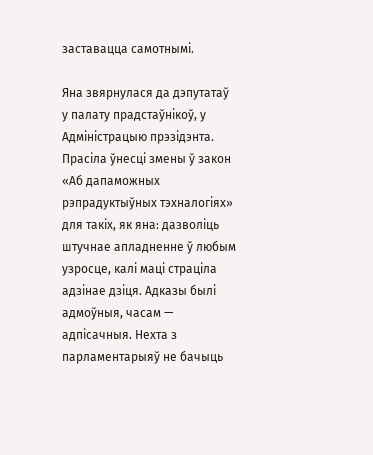заставацца самотнымі.

Яна звярнулася да дэпутатаў у палату прадстаўнікоў, у Адміністрацыю прэзідэнта. Прасіла ўнесці змены ў закон «Аб дапаможных рэпрадуктыўных тэхналогіях» для такіх, як яна: дазволіць штучнае апладненне ў любым узросце, калі маці страціла адзінае дзіця. Адказы былі адмоўныя, часам — адпісачныя. Нехта з парламентарыяў не бачыць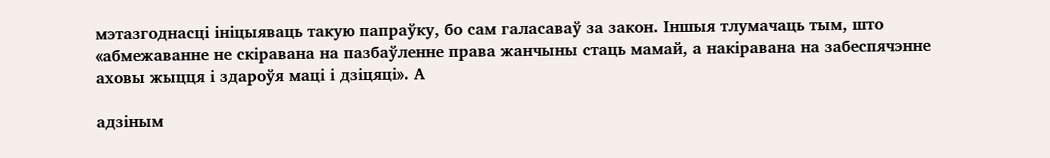мэтазгоднасці ініцыяваць такую папраўку, бо сам галасаваў за закон. Іншыя тлумачаць тым, што «абмежаванне не скіравана на пазбаўленне права жанчыны стаць мамай, а накіравана на забеспячэнне аховы жыцця і здароўя маці і дзіцяці». А

адзіным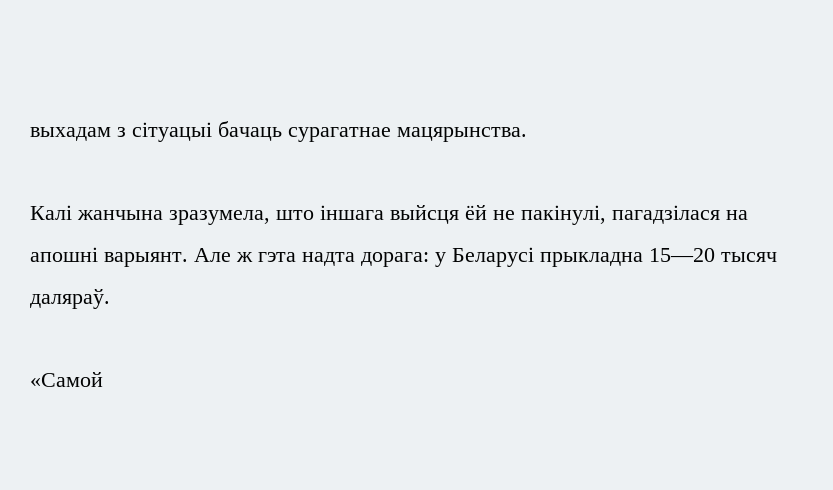выхадам з сітуацыі бачаць сурагатнае мацярынства.

Калі жанчына зразумела, што іншага выйсця ёй не пакінулі, пагадзілася на апошні варыянт. Але ж гэта надта дорага: у Беларусі прыкладна 15—20 тысяч даляраў.

«Самой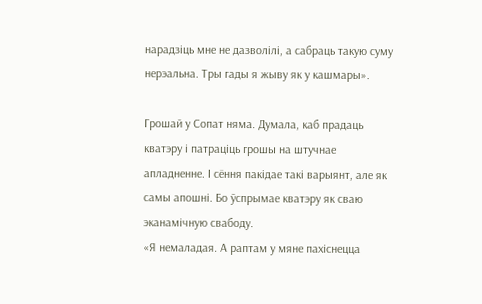нарадзіць мне не дазволілі, а сабраць такую суму нерэальна. Тры гады я жыву як у кашмары».

Грошай у Сопат няма. Думала, каб прадаць кватэру і патраціць грошы на штучнае апладненне. І сёння пакідае такі варыянт, але як самы апошні. Бо ўспрымае кватэру як сваю эканамічную свабоду.
«Я немаладая. А раптам у мяне пахіснецца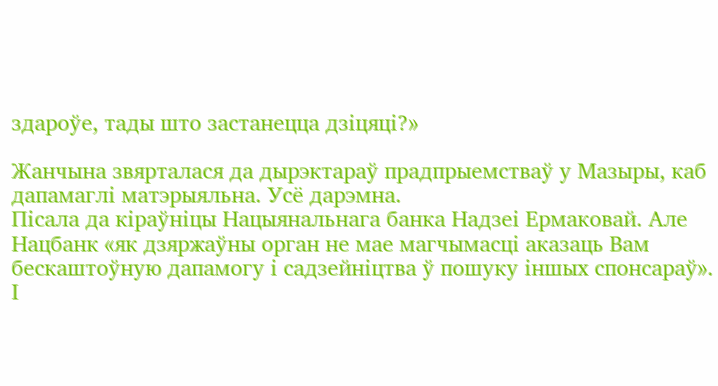здароўе, тады што застанецца дзіцяці?»

Жанчына звярталася да дырэктараў прадпрыемстваў у Мазыры, каб дапамаглі матэрыяльна. Усё дарэмна.
Пісала да кіраўніцы Нацыянальнага банка Надзеі Ермаковай. Але Нацбанк «як дзяржаўны орган не мае магчымасці аказаць Вам бескаштоўную дапамогу і садзейніцтва ў пошуку іншых спонсараў». І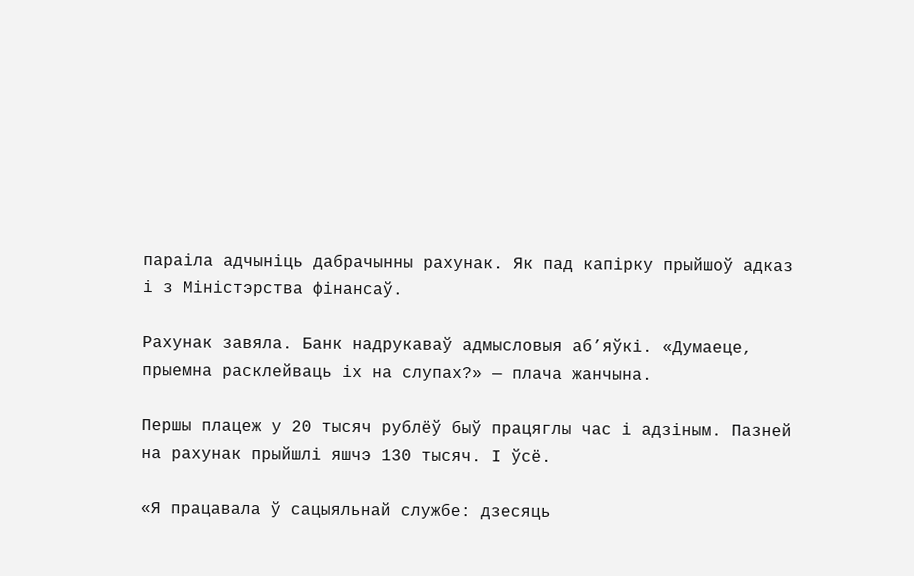параіла адчыніць дабрачынны рахунак. Як пад капірку прыйшоў адказ і з Міністэрства фінансаў.

Рахунак завяла. Банк надрукаваў адмысловыя аб’яўкі. «Думаеце, прыемна расклейваць іх на слупах?» — плача жанчына.

Першы плацеж у 20 тысяч рублёў быў працяглы час і адзіным. Пазней на рахунак прыйшлі яшчэ 130 тысяч. І ўсё.

«Я працавала ў сацыяльнай службе: дзесяць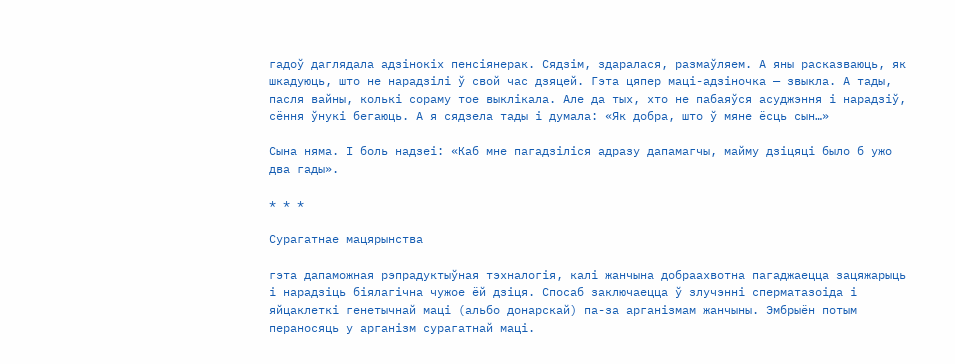гадоў даглядала адзінокіх пенсіянерак. Сядзім, здаралася, размаўляем. А яны расказваюць, як шкадуюць, што не нарадзілі ў свой час дзяцей. Гэта цяпер маці-адзіночка — звыкла. А тады, пасля вайны, колькі сораму тое выклікала. Але да тых, хто не пабаяўся асуджэння і нарадзіў, сёння ўнукі бегаюць. А я сядзела тады і думала: «Як добра, што ў мяне ёсць сын…»

Сына няма. І боль надзеі: «Каб мне пагадзіліся адразу дапамагчы, майму дзіцяці было б ужо два гады».

* * *

Сурагатнае мацярынства

гэта дапаможная рэпрадуктыўная тэхналогія, калі жанчына добраахвотна пагаджаецца зацяжарыць і нарадзіць біялагічна чужое ёй дзіця. Спосаб заключаецца ў злучэнні сперматазоіда і яйцаклеткі генетычнай маці (альбо донарскай) па-за арганізмам жанчыны. Эмбрыён потым пераносяць у арганізм сурагатнай маці.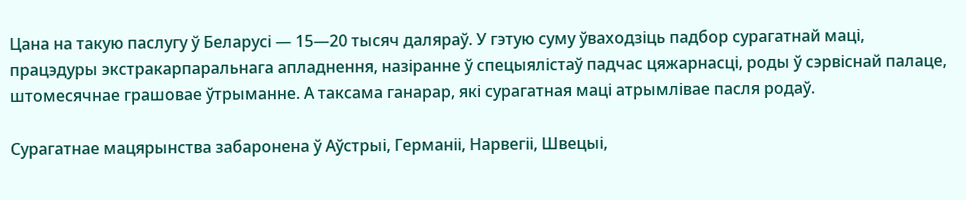Цана на такую паслугу ў Беларусі — 15—20 тысяч даляраў. У гэтую суму ўваходзіць падбор сурагатнай маці, працэдуры экстракарпаральнага апладнення, назіранне ў спецыялістаў падчас цяжарнасці, роды ў сэрвіснай палаце, штомесячнае грашовае ўтрыманне. А таксама ганарар, які сурагатная маці атрымлівае пасля родаў.

Сурагатнае мацярынства забаронена ў Аўстрыі, Германіі, Нарвегіі, Швецыі,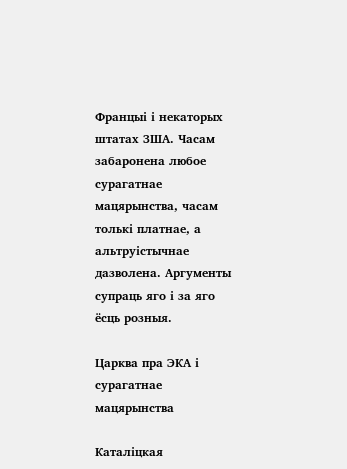Францыі і некаторых штатах ЗША. Часам забаронена любое сурагатнае мацярынства, часам толькі платнае, а альтруістычнае дазволена. Аргументы супраць яго і за яго ёсць розныя.

Царква пра ЭКА і сурагатнае мацярынства

Каталіцкая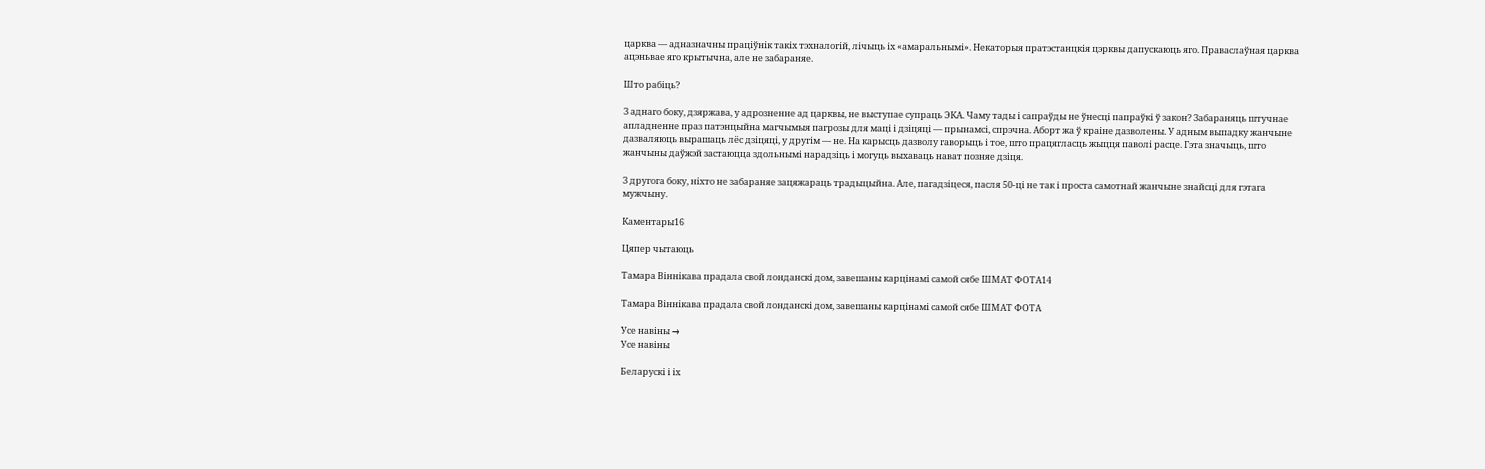царква — адназначны праціўнік такіх тэхналогій, лічыць іх «амаральнымі». Некаторыя пратэстанцкія цэрквы дапускаюць яго. Праваслаўная царква ацэньвае яго крытычна, але не забараняе.

Што рабіць?

З аднаго боку, дзяржава, у адрозненне ад царквы, не выступае супраць ЭКА. Чаму тады і сапраўды не ўнесці папраўкі ў закон? Забараняць штучнае апладненне праз патэнцыйна магчымыя пагрозы для маці і дзіцяці — прынамсі, спрэчна. Аборт жа ў краіне дазволены. У адным выпадку жанчыне дазваляюць вырашаць лёс дзіцяці, у другім — не. На карысць дазволу гаворыць і тое, што працягласць жыцця паволі расце. Гэта значыць, што жанчыны даўжэй застаюцца здольнымі нарадзіць і могуць выхаваць нават позняе дзіця.

З другога боку, ніхто не забараняе зацяжараць традыцыйна. Але, пагадзіцеся, пасля 50-ці не так і проста самотнай жанчыне знайсці для гэтага мужчыну.

Каментары16

Цяпер чытаюць

Тамара Віннікава прадала свой лонданскі дом, завешаны карцінамі самой сябе ШМАТ ФОТА14

Тамара Віннікава прадала свой лонданскі дом, завешаны карцінамі самой сябе ШМАТ ФОТА

Усе навіны →
Усе навіны

Беларускі і іх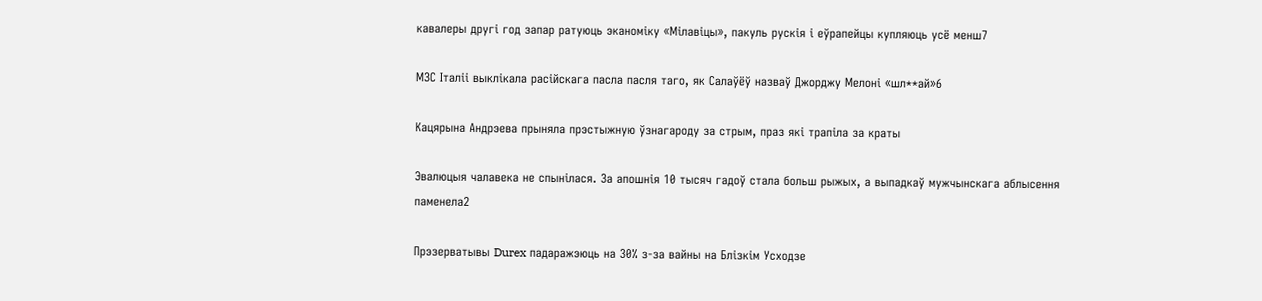кавалеры другі год запар ратуюць эканоміку «Мілавіцы», пакуль рускія і еўрапейцы купляюць усё менш7

МЗС Італіі выклікала расійскага пасла пасля таго, як Салаўёў назваў Джорджу Мелоні «шл**ай»6

Кацярына Андрэева прыняла прэстыжную ўзнагароду за стрым, праз які трапіла за краты

Эвалюцыя чалавека не спынілася. За апошнія 10 тысяч гадоў стала больш рыжых, а выпадкаў мужчынскага аблысення паменела2

Прэзерватывы Durex падаражэюць на 30% з-за вайны на Блізкім Усходзе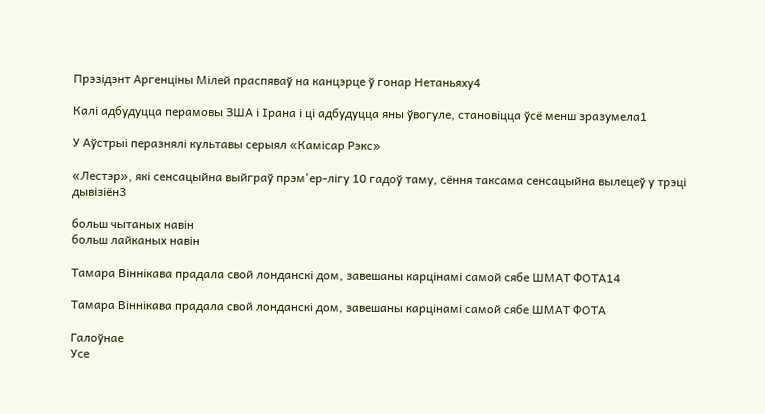Прэзідэнт Аргенціны Мілей праспяваў на канцэрце ў гонар Нетаньяху4

Калі адбудуцца перамовы ЗША і Ірана і ці адбудуцца яны ўвогуле, становіцца ўсё менш зразумела1

У Аўстрыі перазнялі культавы серыял «Камісар Рэкс»

«Лестэр», які сенсацыйна выйграў прэм'ер-лігу 10 гадоў таму, сёння таксама сенсацыйна вылецеў у трэці дывізіён3

больш чытаных навін
больш лайканых навін

Тамара Віннікава прадала свой лонданскі дом, завешаны карцінамі самой сябе ШМАТ ФОТА14

Тамара Віннікава прадала свой лонданскі дом, завешаны карцінамі самой сябе ШМАТ ФОТА

Галоўнае
Усе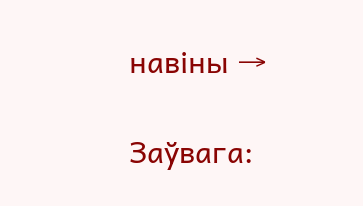навіны →

Заўвага: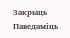Закрыць Паведаміць